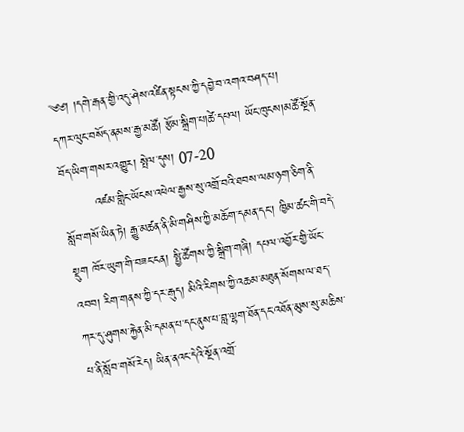༄༅། །དགེ་རྒན་གྱི་འདུ་ཤེས་འཛིན་སྟངས་ཀྱི་དབྱེ་བ་འགའ་བཤད་པ།
དཀར་ལུང་བསོད་ནམས་རྒྱ་མཚོ། རྩོམ་སྒྲིག་པ།ཚེ་དཔལ། ཡོང་ཁུངས།མཚོ་སྔོན་བོད་ཡིག་གསར་འགྱུར། སྤེལ་དུས། 07-20
        འཛམ་གླིང་ཡོངས་འཕེལ་རྒྱས་སུ་འགྲོ་བའི་ཐབས་ལམ་ཉག་ཅིག་ནི་སློབ་གསོ་ཡིན་ཏེ། རྒྱུ་མཚན་ནི་མི་གཤིས་ཀྱི་མཆོག་དམན་དང་། ཁྱིམ་ཚང་གི་བདེ་སྡུག ཁོར་ཡུག་གི་བཟང་ངན། སྤྱི་ཚོགས་ཀྱི་སྒྲིག་གཞི། དཔལ་འབྱོར་གྱི་ཡོང་འབབ། རིག་གནས་ཀྱི་དར་རྒུད། མིའི་རིགས་ཀྱི་འཆམ་མཐུན་སོགས་ལ་ཐད་ཀར་དུ་ཤུགས་རྐྱེན་མི་དམན་པ་དང་ནུས་པ་བླ་ལྷག་ཐོན་དང་འཐོན་མུས་སུ་མཆིས་པ་ནི་སློབ་གསོ་རེད། ཡིན་ནའང་དེའི་སྔོན་འགྲོ་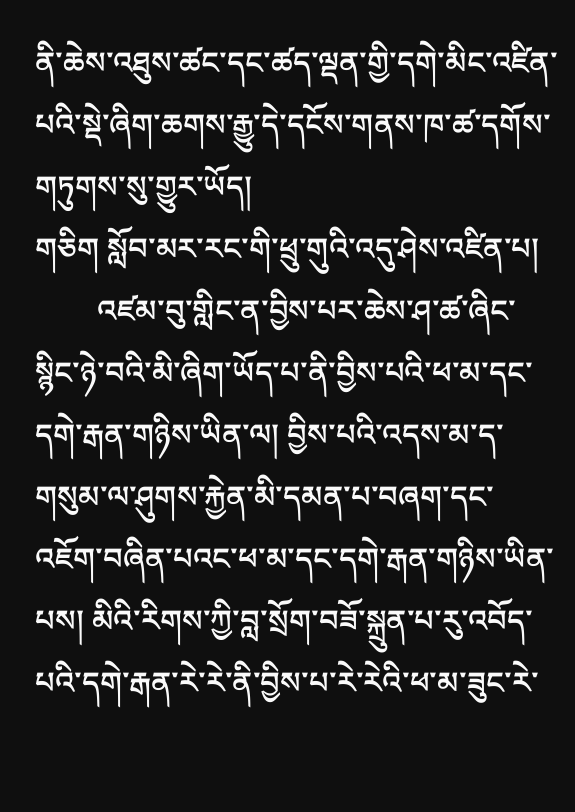ནི་ཆེས་འཐུས་ཚང་དང་ཚད་ལྡན་གྱི་དགེ་མིང་འཛིན་པའི་སྡེ་ཞིག་ཆགས་རྒྱུ་དེ་དངོས་གནས་ཁ་ཚ་དགོས་གཏུགས་སུ་གྱུར་ཡོད།
གཅིག སློབ་མར་རང་གི་ཕྲུ་གུའི་འདུ་ཤེས་འཛིན་པ།
        འཛམ་བུ་གླིང་ན་བྱིས་པར་ཆེས་ཤ་ཚ་ཞིང་སྙིང་ཉེ་བའི་མི་ཞིག་ཡོད་པ་ནི་བྱིས་པའི་ཕ་མ་དང་དགེ་རྒན་གཉིས་ཡིན་ལ། བྱིས་པའི་འདས་མ་ད་གསུམ་ལ་ཤུགས་རྐྱེན་མི་དམན་པ་བཞག་དང་འཇོག་བཞིན་པའང་ཕ་མ་དང་དགེ་རྒན་གཉིས་ཡིན་པས། མིའི་རིགས་ཀྱི་བླ་སྲོག་བཟོ་སྐྲུན་པ་རུ་འབོད་པའི་དགེ་རྒན་རེ་རེ་ནི་བྱིས་པ་རེ་རེའི་ཕ་མ་ཟུང་རེ་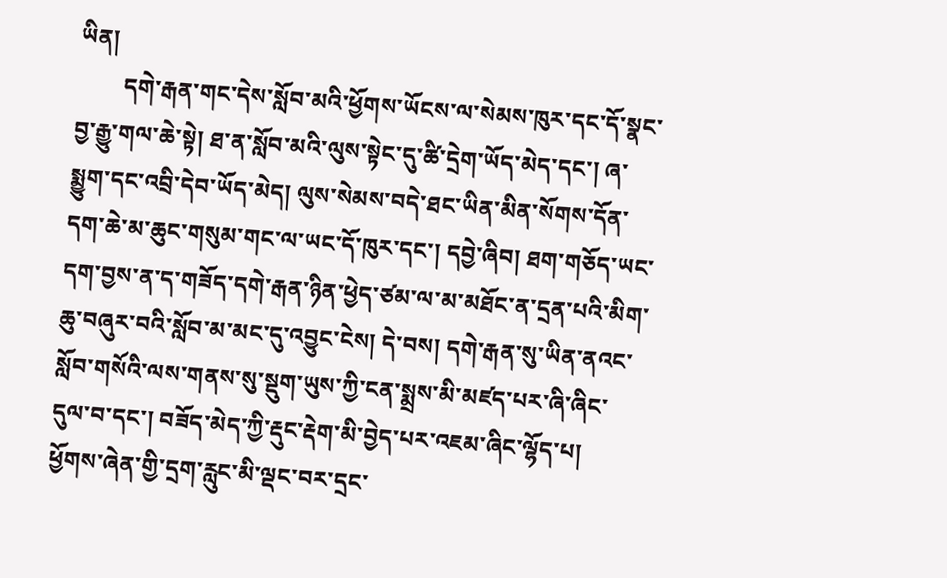ཡིན།
        དགེ་རྒན་གང་དེས་སློབ་མའི་ཕྱོགས་ཡོངས་ལ་སེམས་ཁུར་དང་དོ་སྣང་བྱ་རྒྱུ་གལ་ཆེ་སྟེ། ཐ་ན་སློབ་མའི་ལུས་སྟེང་དུ་ཚི་དྲེག་ཡོད་མེད་དང་། ཞ་སྨྱུག་དང་འབྲི་དེབ་ཡོད་མེད། ལུས་སེམས་བདེ་ཐང་ཡིན་མིན་སོགས་དོན་དག་ཆེ་མ་ཆུང་གསུམ་གང་ལ་ཡང་དོ་ཁུར་དང་། དབྱེ་ཞིབ། ཐག་གཅོད་ཡང་དག་བྱས་ན་ད་གཟོད་དགེ་རྒན་ཉིན་ཕྱེད་ཙམ་ལ་མ་མཐོང་ན་དྲན་པའི་མིག་ཆུ་བཞུར་བའི་སློབ་མ་མང་དུ་འབྱུང་ངེས། དེ་བས། དགེ་རྒན་སུ་ཡིན་ནའང་སློབ་གསོའི་ལས་གནས་སུ་སྡུག་ཡུས་ཀྱི་ངན་སྨྲས་མི་མཛད་པར་ཞི་ཞིང་དུལ་བ་དང་། བཟོད་མེད་ཀྱི་རྡུང་རྡེག་མི་བྱེད་པར་འཇམ་ཞིང་ལྷོད་པ། ཕྱོགས་ཞེན་གྱི་དྲག་རླུང་མི་ལྡང་བར་དྲང་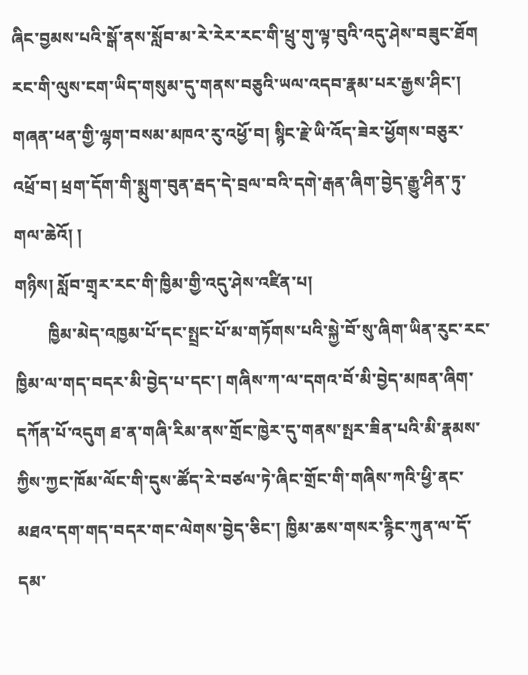ཞིང་བྱམས་པའི་སྒོ་ནས་སློབ་མ་རེ་རེར་རང་གི་ཕྲུ་གུ་ལྟ་བུའི་འདུ་ཤེས་བཟུང་ཐོག རང་གི་ལུས་ངག་ཡིད་གསུམ་དུ་གནས་བཅུའི་ཡལ་འདབ་རྣམ་པར་རྒྱས་ཤིང་། གཞན་ཕན་གྱི་ལྷག་བསམ་མཁའ་རུ་འཕྱོ་བ། སྙིང་རྗེ་ཡི་འོད་ཟེར་ཕྱོགས་བཅུར་འཕྲོ་བ། ཕྲག་དོག་གི་སྨུག་བུན་རྦད་དེ་བྲལ་བའི་དགེ་རྒན་ཞིག་བྱེད་རྒྱུ་ཤིན་ཏུ་གལ་ཆེའོ། །
གཉིས། སློབ་གྲྭར་རང་གི་ཁྱིམ་གྱི་འདུ་ཤེས་འཛིན་པ།
        ཁྱིམ་མེད་འཁྱམ་པོ་དང་སྤྲང་པོ་མ་གཏོགས་པའི་སྐྱེ་བོ་སུ་ཞིག་ཡིན་རུང་རང་ཁྱིམ་ལ་གད་བདར་མི་བྱེད་པ་དང་། གཞིས་ཀ་ལ་དགའ་བོ་མི་བྱེད་མཁན་ཞིག་དཀོན་པོ་འདུག ཐ་ན་གཞི་རིམ་ནས་གྲོང་ཁྱེར་དུ་གནས་སྤར་ཟིན་པའི་མི་རྣམས་ཀྱིས་ཀྱང་ཁོམ་ལོང་གི་དུས་ཚོད་རེ་བཙལ་ཏེ་ཞིང་གྲོང་གི་གཞིས་ཀའི་ཕྱི་ནང་མཐའ་དག་གད་བདར་གང་ལེགས་བྱེད་ཅིང་། ཁྱིམ་ཆས་གསར་རྙིང་ཀུན་ལ་དོ་དམ་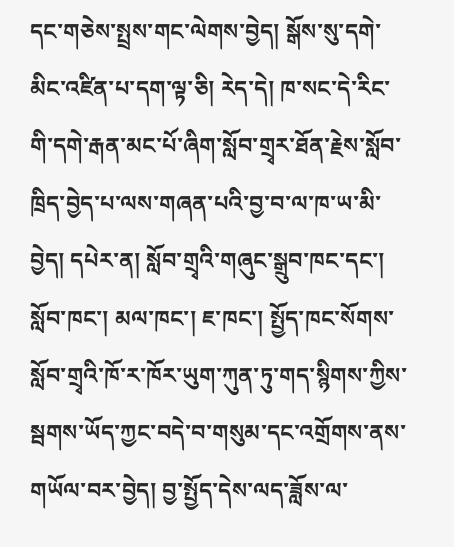དང་གཅེས་སྤྲས་གང་ལེགས་བྱེད། སྒོས་སུ་དགེ་མིང་འཛིན་པ་དག་ལྟ་ཅི། རེད་དེ། ཁ་སང་དེ་རིང་གི་དགེ་རྒན་མང་པོ་ཞིག་སློབ་གྲྭར་ཐོན་རྗེས་སློབ་ཁྲིད་བྱེད་པ་ལས་གཞན་པའི་བྱ་བ་ལ་ཁ་ཡ་མི་བྱེད། དཔེར་ན། སློབ་གྲྭའི་གཞུང་སྒྲུབ་ཁང་དང་། སློབ་ཁང་། མལ་ཁང་། ཇ་ཁང་། སྤྱོད་ཁང་སོགས་སློབ་གྲྭའི་ཁོ་ར་ཁོར་ཡུག་ཀུན་ཏུ་གད་སྙིགས་ཀྱིས་སྦགས་ཡོད་ཀྱང་བདེ་བ་གསུམ་དང་འགྲོགས་ནས་གཡོལ་བར་བྱེད། བྱ་སྤྱོད་དེས་ལད་ཟློས་ལ་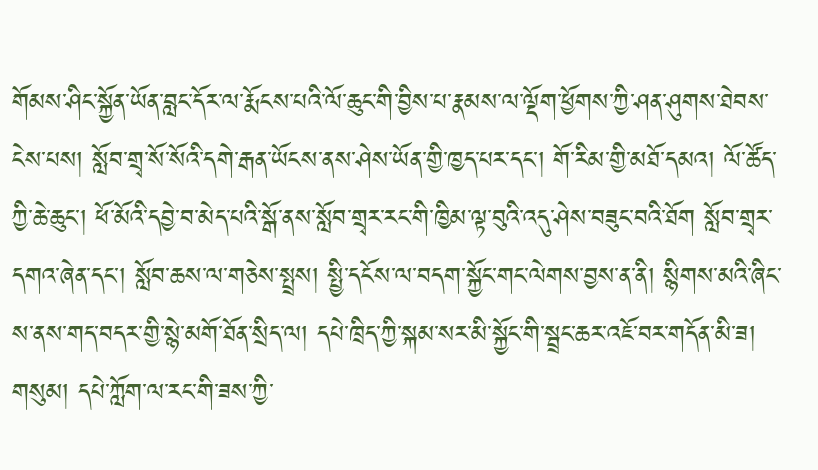གོམས་ཤིང་སྐྱོན་ཡོན་བླང་དོར་ལ་རྨོངས་པའི་ལོ་ཆུང་གི་བྱིས་པ་རྣམས་ལ་ལྡོག་ཕྱོགས་ཀྱི་ཤན་ཤུགས་ཐེབས་ངེས་པས། སློབ་གྲྭ་སོ་སོའི་དགེ་རྒན་ཡོངས་ནས་ཤེས་ཡོན་གྱི་ཁྱད་པར་དང་། གོ་རིམ་གྱི་མཐོ་དམའ། ལོ་ཚོད་ཀྱི་ཆེ་ཆུང་། ཕོ་མོའི་དབྱེ་བ་མེད་པའི་སྒོ་ནས་སློབ་གྲྭར་རང་གི་ཁྱིམ་ལྟ་བུའི་འདུ་ཤེས་བཟུང་བའི་ཐོག སློབ་གྲྭར་དགའ་ཞེན་དང་། སློབ་ཆས་ལ་གཅེས་སྤྲས། སྤྱི་དངོས་ལ་བདག་སྐྱོང་གང་ལེགས་བྱས་ན་ནི། སྙིགས་མའི་ཞིང་ས་ནས་གད་བདར་གྱི་སྙེ་མགོ་ཐོན་སྲིད་ལ། དཔེ་ཁྲིད་ཀྱི་སྐམ་སར་མི་སྐྱོང་གི་སྦྲང་ཆར་འཇོ་བར་གདོན་མི་ཟ།
གསུམ། དཔེ་ཀློག་ལ་རང་གི་ཟས་ཀྱི་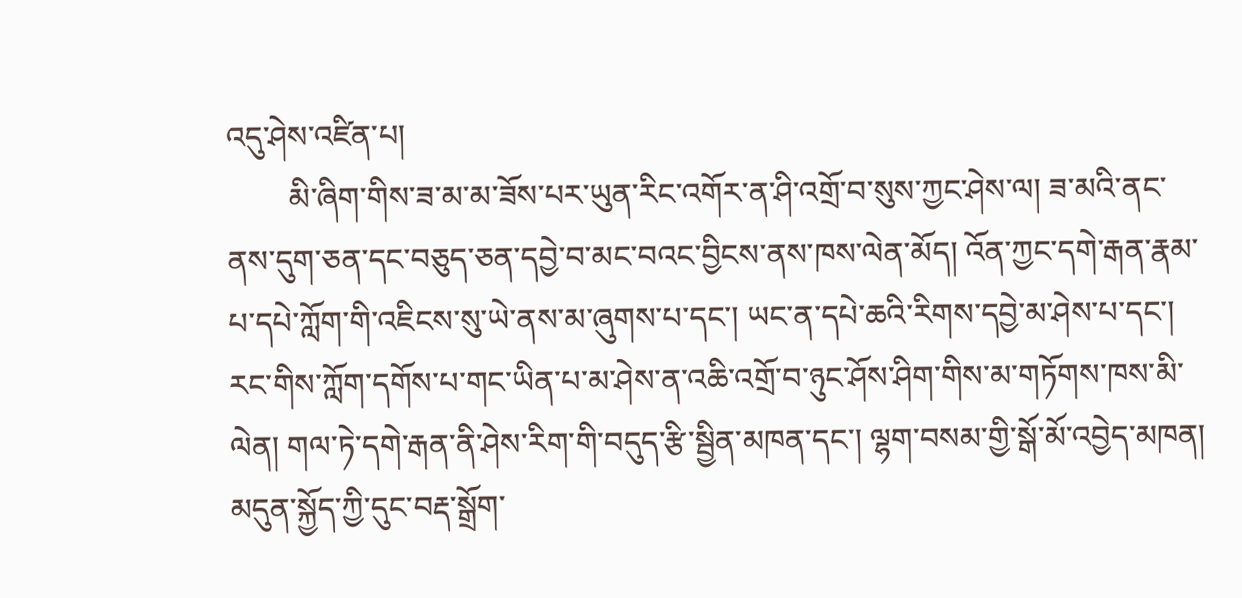འདུ་ཤེས་འཛིན་པ།
        མི་ཞིག་གིས་ཟ་མ་མ་ཟོས་པར་ཡུན་རིང་འགོར་ན་ཤི་འགྲོ་བ་སུས་ཀྱང་ཤེས་ལ། ཟ་མའི་ནང་ནས་དུག་ཅན་དང་བཅུད་ཅན་དབྱེ་བ་མང་བའང་བྱིངས་ནས་ཁས་ལེན་མོད། འོན་ཀྱང་དགེ་རྒན་རྣམ་པ་དཔེ་ཀློག་གི་འཇིངས་སུ་ཡེ་ནས་མ་ཞུགས་པ་དང་། ཡང་ན་དཔེ་ཆའི་རིགས་དབྱེ་མ་ཤེས་པ་དང་། རང་གིས་ཀློག་དགོས་པ་གང་ཡིན་པ་མ་ཤེས་ན་འཆི་འགྲོ་བ་ཉུང་ཤོས་ཤིག་གིས་མ་གཏོགས་ཁས་མི་ལེན། གལ་ཏེ་དགེ་རྒན་ནི་ཤེས་རིག་གི་བདུད་རྩི་སྦྱིན་མཁན་དང་། ལྷག་བསམ་གྱི་སྒོ་མོ་འབྱེད་མཁན། མདུན་སྐྱོད་ཀྱི་དུང་བརྡ་སྒྲོག་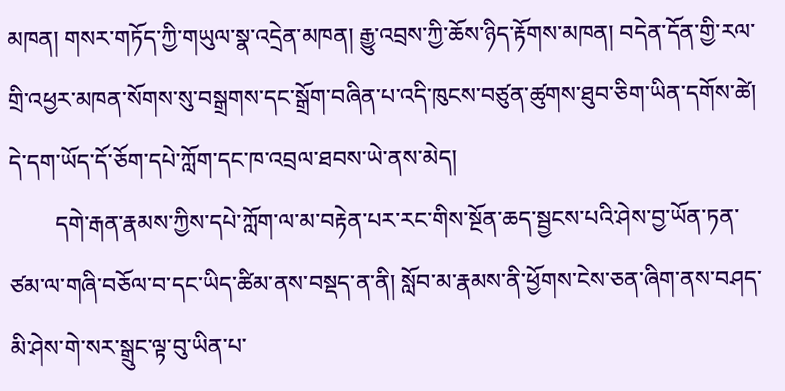མཁན། གསར་གཏོད་ཀྱི་གཡུལ་སྣ་འདྲེན་མཁན། རྒྱུ་འབྲས་ཀྱི་ཆོས་ཉིད་རྟོགས་མཁན། བདེན་དོན་གྱི་རལ་གྲི་འཕྱར་མཁན་སོགས་སུ་བསྒྲགས་དང་སྒྲོག་བཞིན་པ་འདི་ཁུངས་བཙུན་ཚུགས་ཐུབ་ཅིག་ཡིན་དགོས་ཚེ། དེ་དག་ཡོད་དོ་ཅོག་དཔེ་ཀློག་དང་ཁ་འབྲལ་ཐབས་ཡེ་ནས་མེད།
        དགེ་རྒན་རྣམས་ཀྱིས་དཔེ་ཀློག་ལ་མ་བརྟེན་པར་རང་གིས་སྔོན་ཆད་སྦྱངས་པའི་ཤེས་བྱ་ཡོན་ཏན་ཙམ་ལ་གཞི་བཅོལ་བ་དང་ཡིད་ཚིམ་ནས་བསྡད་ན་ནི། སློབ་མ་རྣམས་ནི་ཕྱོགས་ངེས་ཅན་ཞིག་ནས་བཤད་མི་ཤེས་གེ་སར་སྒྲུང་ལྟ་བུ་ཡིན་པ་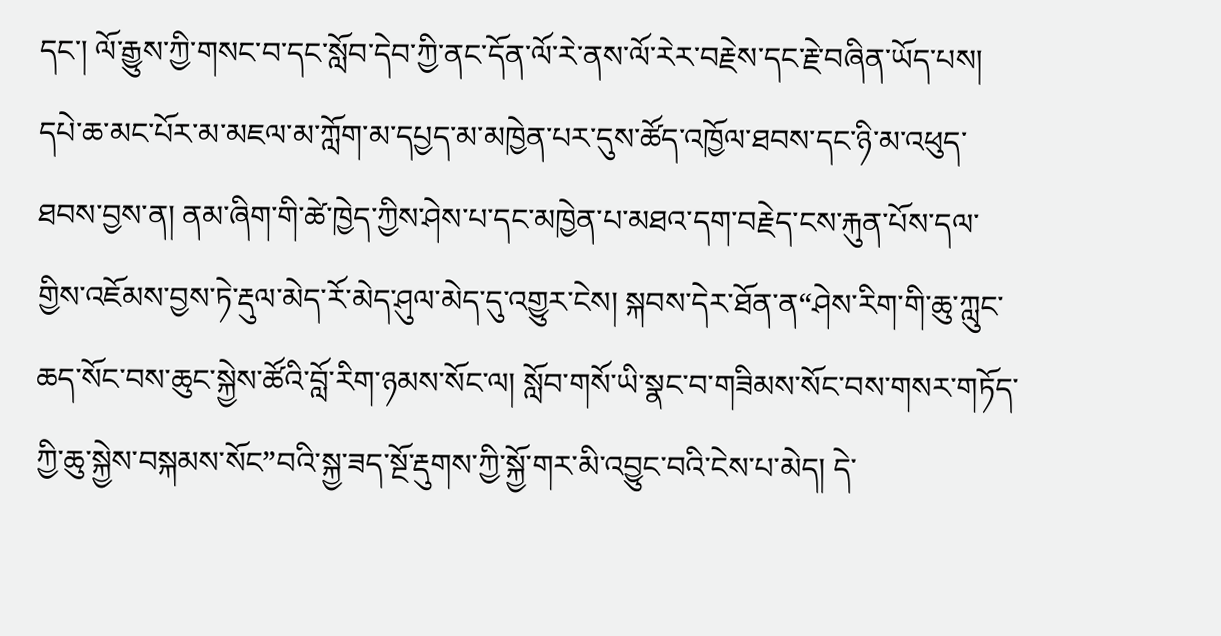དང་། ལོ་རྒྱུས་ཀྱི་གསང་བ་དང་སློབ་དེབ་ཀྱི་ནང་དོན་ལོ་རེ་ནས་ལོ་རེར་བརྗེས་དང་རྗེ་བཞིན་ཡོད་པས། དཔེ་ཆ་མང་པོར་མ་མཇལ་མ་ཀློག་མ་དཔྱད་མ་མཁྱེན་པར་དུས་ཚོད་འཁྱོལ་ཐབས་དང་ཉི་མ་འཕུད་ཐབས་བྱས་ན། ནམ་ཞིག་གི་ཚེ་ཁྱེད་ཀྱིས་ཤེས་པ་དང་མཁྱེན་པ་མཐའ་དག་བརྗེད་ངས་རྐུན་པོས་དལ་གྱིས་འཇོམས་བྱས་ཏེ་རྡུལ་མེད་རོ་མེད་ཤུལ་མེད་དུ་འགྱུར་ངེས། སྐབས་དེར་ཐོན་ན“ཤེས་རིག་གི་ཆུ་ཀླུང་ཆད་སོང་བས་ཆུང་སྐྱེས་ཚོའི་བློ་རིག་ཉམས་སོང་ལ། སློབ་གསོ་ཡི་སྣང་བ་གཟིམས་སོང་བས་གསར་གཏོད་ཀྱི་ཆུ་སྐྱེས་བསྐམས་སོང”བའི་སྐྱ་ཟད་སྔོ་རྡུགས་ཀྱི་སྐྱོ་གར་མི་འབྱུང་བའི་ངེས་པ་མེད། དེ་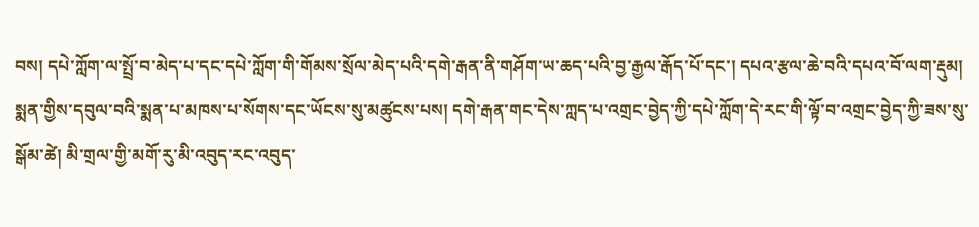བས། དཔེ་ཀློག་ལ་སྤྲོ་བ་མེད་པ་དང་དཔེ་ཀློག་གི་གོམས་སྲོལ་མེད་པའི་དགེ་རྒན་ནི་གཤོག་ཡ་ཆད་པའི་བྱ་རྒྱལ་རྒོད་པོ་དང་། དཔའ་རྩལ་ཆེ་བའི་དཔའ་བོ་ལག་རྡུམ། སྨན་གྱིས་དབུལ་བའི་སྨན་པ་མཁས་པ་སོགས་དང་ཡོངས་སུ་མཚུངས་པས། དགེ་རྒན་གང་དེས་ཀླད་པ་འགྲང་བྱེད་ཀྱི་དཔེ་ཀློག་དེ་རང་གི་ལྟོ་བ་འགྲང་བྱེད་ཀྱི་ཟས་སུ་སྒོམ་ཚེ། མི་གྲལ་གྱི་མགོ་རུ་མི་འབུད་རང་འབུད་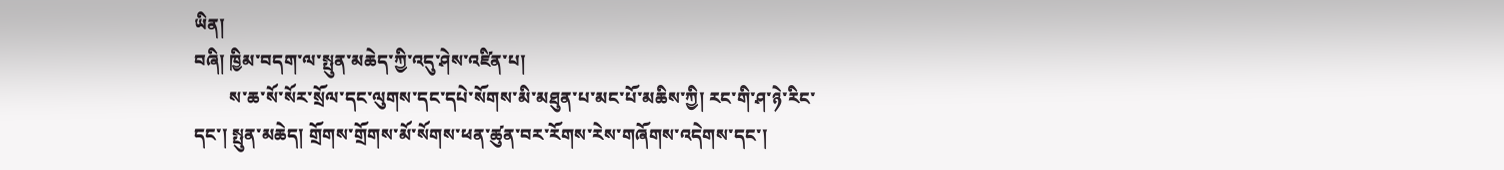ཡིན།
བཞི། ཁྱིམ་བདག་ལ་སྤུན་མཆེད་ཀྱི་འདུ་ཤེས་འཛིན་པ།
        ས་ཆ་སོ་སོར་སྲོལ་དང་ལུགས་དང་དཔེ་སོགས་མི་མཐུན་པ་མང་པོ་མཆིས་ཀྱི། རང་གི་ཤ་ཉེ་རིང་དང་། སྤུན་མཆེད། གྲོགས་གྲོགས་མོ་སོགས་ཕན་ཚུན་བར་རོགས་རེས་གཞོགས་འདེགས་དང་།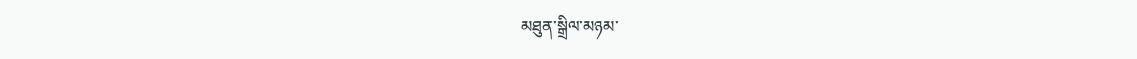མཐུན་སྒྲིལ་མཉམ་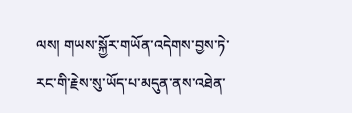ལས། གཡས་སྐྱོར་གཡོན་འདེགས་བྱས་ཏེ་རང་གི་རྗེས་སུ་ཡོད་པ་མདུན་ནས་འཐེན་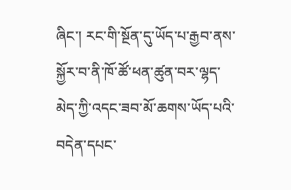ཞིང་། རང་གི་སྔོན་དུ་ཡོད་པ་རྒྱབ་ནས་སྐྱོར་བ་ནི་ཁོ་ཚོ་ཕན་ཚུན་བར་ལྷད་མེད་ཀྱི་འདང་ཟབ་མོ་ཆགས་ཡོད་པའི་བདེན་དཔང་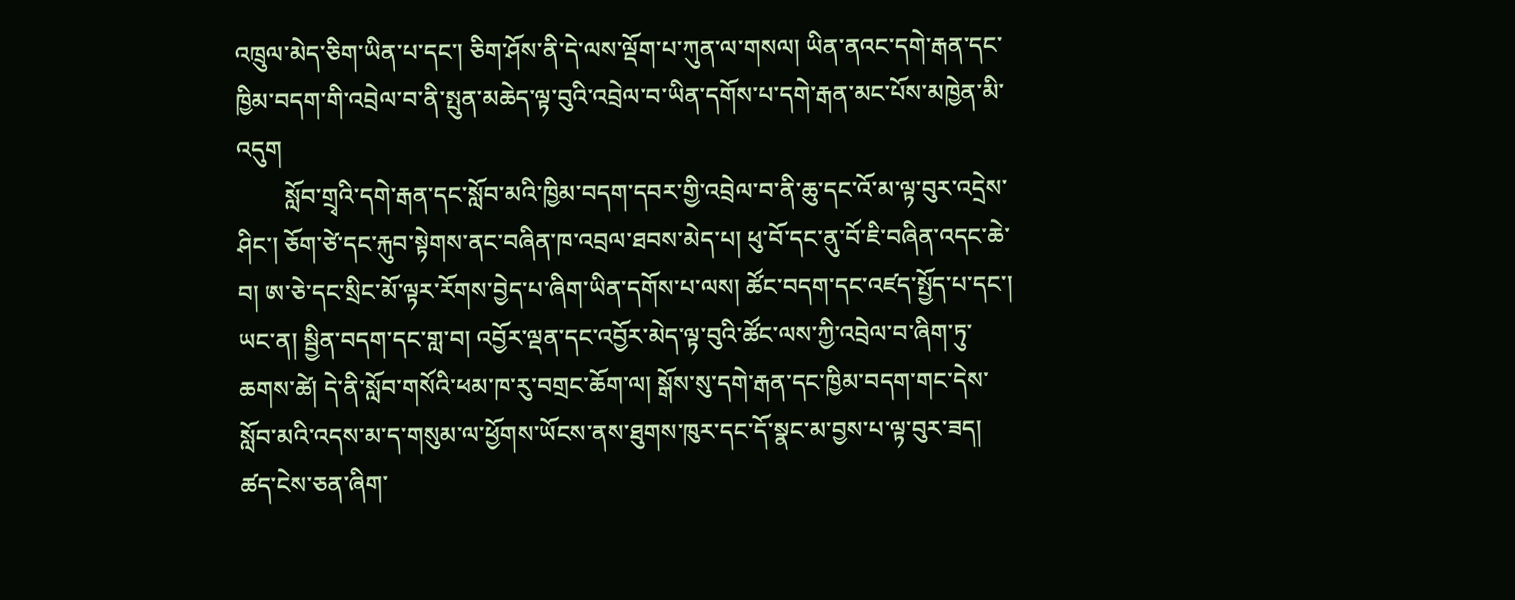འཁྲུལ་མེད་ཅིག་ཡིན་པ་དང་། ཅིག་ཤོས་ནི་དེ་ལས་ལྡོག་པ་ཀུན་ལ་གསལ། ཡིན་ནའང་དགེ་རྒན་དང་ཁྱིམ་བདག་གི་འབྲེལ་བ་ནི་སྤུན་མཆེད་ལྟ་བུའི་འབྲེལ་བ་ཡིན་དགོས་པ་དགེ་རྒན་མང་པོས་མཁྱེན་མི་འདུག
        སློབ་གྲྭའི་དགེ་རྒན་དང་སློབ་མའི་ཁྱིམ་བདག་དབར་གྱི་འབྲེལ་བ་ནི་ཆུ་དང་འོ་མ་ལྟ་བུར་འདྲེས་ཤིང་། ཅོག་ཙེ་དང་རྐུབ་སྟེགས་ནང་བཞིན་ཁ་འབྲལ་ཐབས་མེད་པ། ཕུ་བོ་དང་ནུ་བོ་ཇི་བཞིན་འདང་ཆེ་བ། ཨ་ཅེ་དང་སྲིང་མོ་ལྟར་རོགས་བྱེད་པ་ཞིག་ཡིན་དགོས་པ་ལས། ཚོང་བདག་དང་འཛད་སྤྱོད་པ་དང་། ཡང་ན། སྦྱིན་བདག་དང་གླ་བ། འབྱོར་ལྡན་དང་འབྱོར་མེད་ལྟ་བུའི་ཚོང་ལས་ཀྱི་འབྲེལ་བ་ཞིག་ཏུ་ཆགས་ཚེ། དེ་ནི་སློབ་གསོའི་ཕམ་ཁ་རུ་བགྲང་ཆོག་ལ། སྒོས་སུ་དགེ་རྒན་དང་ཁྱིམ་བདག་གང་དེས་སློབ་མའི་འདས་མ་ད་གསུམ་ལ་ཕྱོགས་ཡོངས་ནས་ཐུགས་ཁུར་དང་དོ་སྣང་མ་བྱས་པ་ལྟ་བུར་ཟད། ཚད་ངེས་ཅན་ཞིག་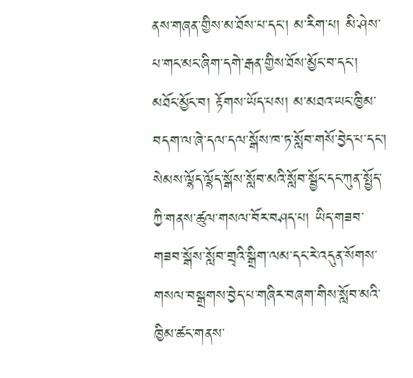ནས་གཞན་གྱིས་མ་ཐོས་པ་དང་། མ་རིག་པ། མི་ཤེས་པ་གང་མང་ཞིག་དགེ་རྒན་གྱིས་ཐོས་མྱོང་བ་དང་། མཐོང་མྱོང་བ། རྟོགས་ཡོད་པས། མ་མཐའ་ཡང་ཁྱིམ་བདག་ལ་ཞེ་དལ་དལ་སྒོས་ཁ་ཏ་སློབ་གསོ་བྱེད་པ་དང་། སེམས་ལྷོད་ལྷོད་སྒོས་སློབ་མའི་སློབ་སྦྱོང་དང་ཀུན་སྤྱོད་ཀྱི་གནས་ཚུལ་གསལ་བོར་བཤད་པ། ཡིད་གཟབ་གཟབ་སྒོས་སློབ་གྲྭའི་སྒྲིག་ལམ་དང་རེ་འདུན་སོགས་གསལ་བསྒྲགས་བྱེད་པ་གཞིར་བཞག་གིས་སློབ་མའི་ཁྱིམ་ཚང་གནས་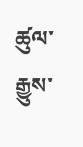ཚུལ་རྒྱུས་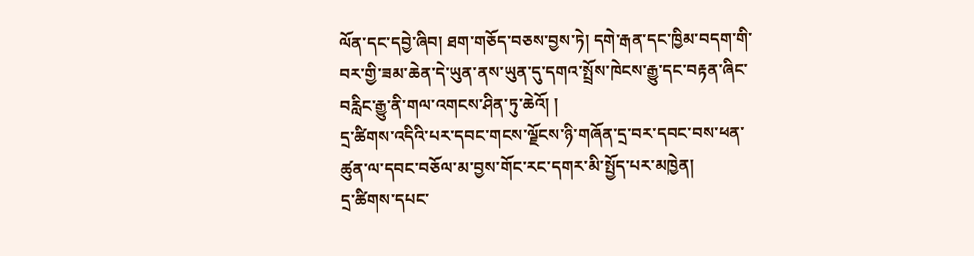ལོན་དང་དབྱེ་ཞིབ། ཐག་གཅོད་བཅས་བྱས་ཏེ། དགེ་རྒན་དང་ཁྱིམ་བདག་གི་བར་གྱི་ཟམ་ཆེན་དེ་ཡུན་ནས་ཡུན་དུ་དགའ་སྤྲོས་ཁེངས་རྒྱུ་དང་བརྟན་ཞིང་བརླིང་རྒྱུ་ནི་གལ་འགངས་ཤིན་ཏུ་ཆེའོ། །
དྲ་ཚིགས་འདིའི་པར་དབང་གངས་ལྗོངས་ཉི་གཞོན་དྲ་བར་དབང་བས་ཕན་ཚུན་ལ་དབང་བཅོལ་མ་བྱས་གོང་རང་དགར་མི་སྤྱོད་པར་མཁྱེན།
དྲ་ཚིགས་དཔང་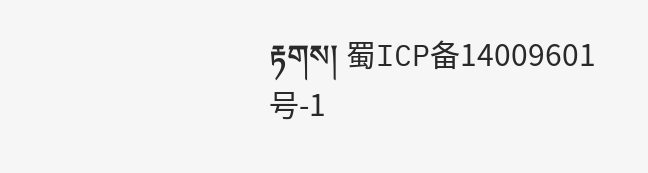རྟགས། 蜀ICP备14009601号-1